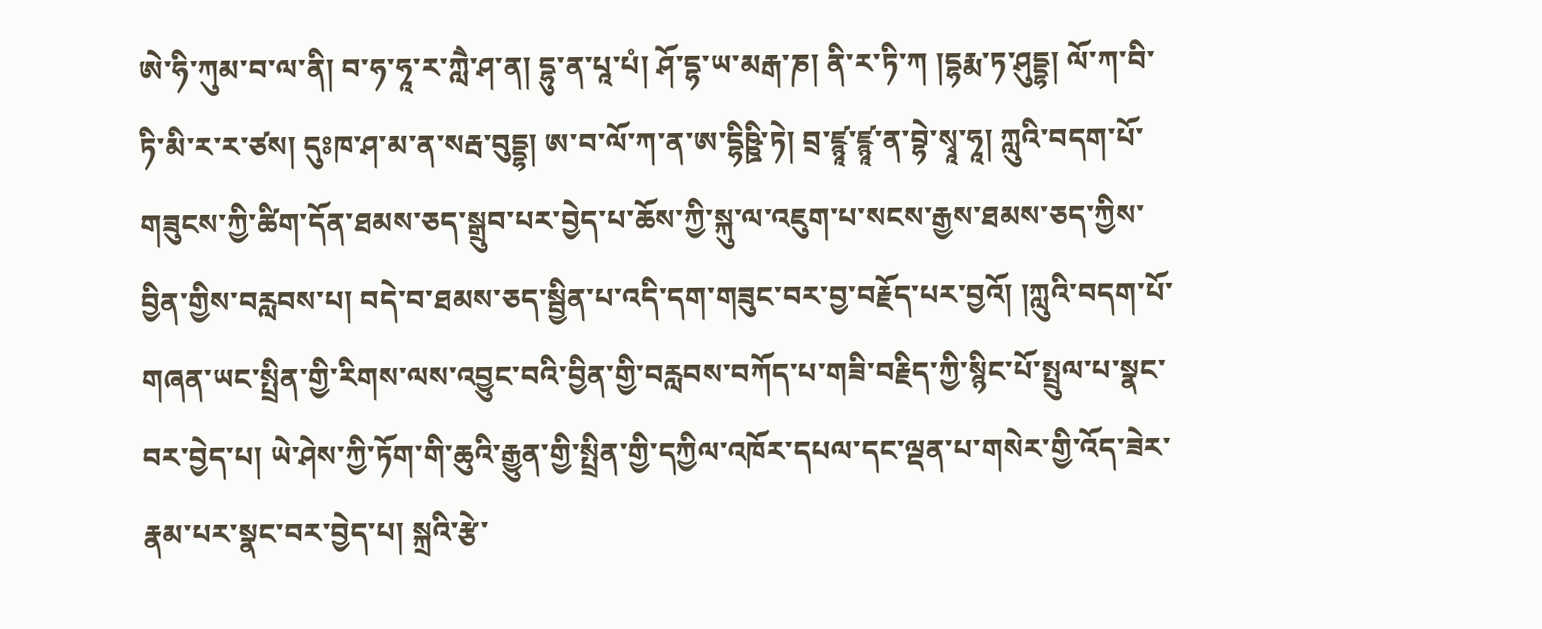ཨེ་ཧི་ཀུམ་བ་ལ་ནི། བ་ཧ་ཧཱ་ར་ཀླཻ་ཤ་ན། དྷུ་ན་པཱ་པཾ། ཤོ་དྷ་ཡ་མརྒ་ཎ། ནི་ར་ཏི་ཀ །དྷརྨ་ཏ་ཤུདྡྷ། ལོ་ཀ་བི་ཏི་མི་ར་ར་ཙས། དུཿཁ་ཤ་མ་ན་སརྦ་བུདྡྷ། ཨ་བ་ལོ་ཀ་ན་ཨ་དྷིཥྛི་ཏེ། བྲ་ཛྙཱ་ཛྙཱ་ན་བྷེ་སྭཱ་ཧཱ། ཀླུའི་བདག་པོ་གཟུངས་ཀྱི་ཚིག་དོན་ཐམས་ཅད་སྒྲུབ་པར་བྱེད་པ་ཆོས་ཀྱི་སྐུ་ལ་འཇུག་པ་སངས་རྒྱས་ཐམས་ཅད་ཀྱིས་བྱིན་གྱིས་བརླབས་པ། བདེ་བ་ཐམས་ཅད་སྦྱིན་པ་འདི་དག་གཟུང་བར་བྱ་བརྗོད་པར་བྱའོ། །ཀླུའི་བདག་པོ་གཞན་ཡང་སྤྲིན་གྱི་རིགས་ལས་འབྱུང་བའི་བྱིན་གྱི་བརླབས་བཀོད་པ་གཟི་བརྗིད་ཀྱི་སྙིང་པོ་སྤྲུལ་པ་སྣང་བར་བྱེད་པ། ཡེ་ཤེས་ཀྱི་ཏོག་གི་ཆུའི་རྒྱུན་གྱི་སྤྲིན་གྱི་དཀྱིལ་འཁོར་དཔལ་དང་ལྡན་པ་གསེར་གྱི་འོད་ཟེར་རྣམ་པར་སྣང་བར་བྱེད་པ། སྐྲའི་རྩེ་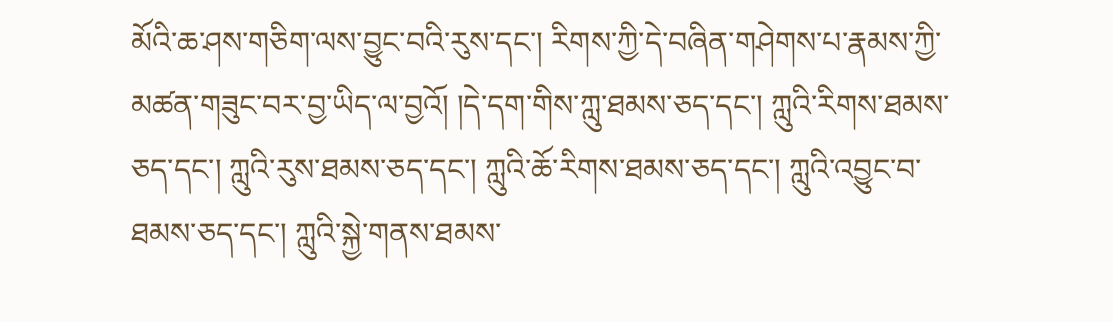མོའི་ཆ་ཤས་གཅིག་ལས་བྱུང་བའི་རུས་དང་། རིགས་ཀྱི་དེ་བཞིན་གཤེགས་པ་རྣམས་ཀྱི་མཚན་གཟུང་བར་བྱ་ཡིད་ལ་བྱའོ། །དེ་དག་གིས་ཀླུ་ཐམས་ཅད་དང་། ཀླུའི་རིགས་ཐམས་ཅད་དང་། ཀླུའི་རུས་ཐམས་ཅད་དང་། ཀླུའི་ཆོ་རིགས་ཐམས་ཅད་དང་། ཀླུའི་འབྱུང་བ་ཐམས་ཅད་དང་། ཀླུའི་སྐྱེ་གནས་ཐམས་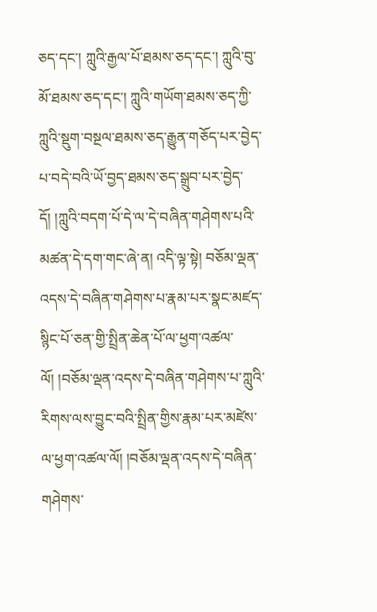ཅད་དང་། ཀླུའི་རྒྱལ་པོ་ཐམས་ཅད་དང་། ཀླུའི་བུ་མོ་ཐམས་ཅད་དང་། ཀླུའི་གཡོག་ཐམས་ཅད་ཀྱི་ཀླུའི་སྡུག་བསྔལ་ཐམས་ཅད་རྒྱུན་གཅོད་པར་བྱེད་པ་བདེ་བའི་ཡོ་བྱད་ཐམས་ཅད་སྒྲུབ་པར་བྱེད་དོ། །ཀླུའི་བདག་པོ་དེ་ལ་དེ་བཞིན་གཤེགས་པའི་མཚན་དེ་དག་གང་ཞེ་ན། འདི་ལྟ་སྟེ། བཅོམ་ལྡན་འདས་དེ་བཞིན་གཤེགས་པ་རྣམ་པར་སྣང་མཛད་སྙིང་པོ་ཅན་གྱི་སྤྲིན་ཆེན་པོ་ལ་ཕྱག་འཚལ་ལོ། །བཅོམ་ལྡན་འདས་དེ་བཞིན་གཤེགས་པ་ཀླུའི་རིགས་ལས་བྱུང་བའི་སྤྲིན་གྱིས་རྣམ་པར་མཛེས་ལ་ཕྱག་འཚལ་ལོ། །བཅོམ་ལྡན་འདས་དེ་བཞིན་གཤེགས་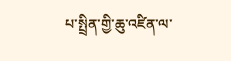པ་སྤྲིན་གྱི་ཆུ་འཛིན་ལ་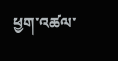ཕྱག་འཚལ་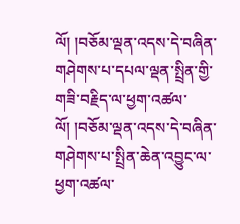ལོ། །བཅོམ་ལྡན་འདས་དེ་བཞིན་གཤེགས་པ་དཔལ་ལྡན་སྤྲིན་གྱི་གཟི་བརྗིད་ལ་ཕྱག་འཚལ་ལོ། །བཅོམ་ལྡན་འདས་དེ་བཞིན་གཤེགས་པ་སྤྲིན་ཆེན་འབྱུང་ལ་ཕྱག་འཚལ་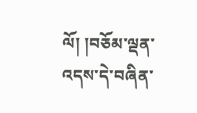ལོ། །བཅོམ་ལྡན་འདས་དེ་བཞིན་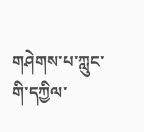གཤེགས་པ་ཀླུང་གི་དཀྱིལ་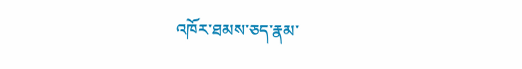འཁོར་ཐམས་ཅད་རྣམ་